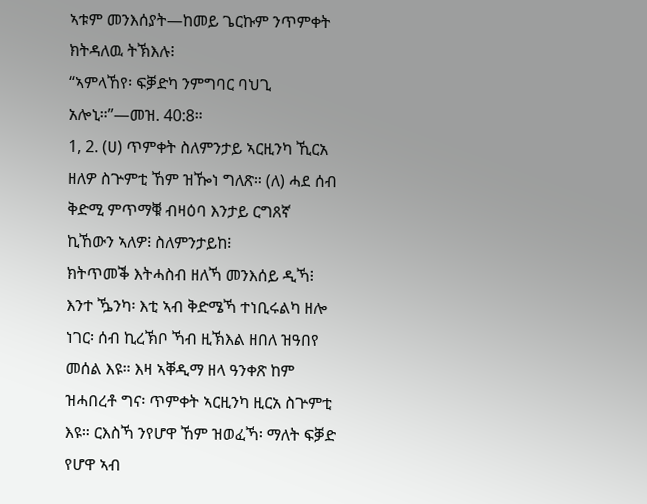ኣቱም መንእሰያት—ከመይ ጌርኩም ንጥምቀት ክትዳለዉ ትኽእሉ፧
“ኣምላኸየ፡ ፍቓድካ ንምግባር ባህጊ አሎኒ።”—መዝ. 40:8።
1, 2. (ሀ) ጥምቀት ስለምንታይ ኣርዚንካ ኺርአ ዘለዎ ስጕምቲ ኸም ዝዀነ ግለጽ። (ለ) ሓደ ሰብ ቅድሚ ምጥማቑ ብዛዕባ እንታይ ርግጸኛ ኪኸውን ኣለዎ፧ ስለምንታይከ፧
ክትጥመቕ እትሓስብ ዘለኻ መንእሰይ ዲኻ፧ እንተ ዄንካ፡ እቲ ኣብ ቅድሜኻ ተነቢሩልካ ዘሎ ነገር፡ ሰብ ኪረኽቦ ኻብ ዚኽእል ዘበለ ዝዓበየ መሰል እዩ። እዛ ኣቐዲማ ዘላ ዓንቀጽ ከም ዝሓበረቶ ግና፡ ጥምቀት ኣርዚንካ ዚርአ ስጕምቲ እዩ። ርእስኻ ንየሆዋ ኸም ዝወፈኻ፡ ማለት ፍቓድ የሆዋ ኣብ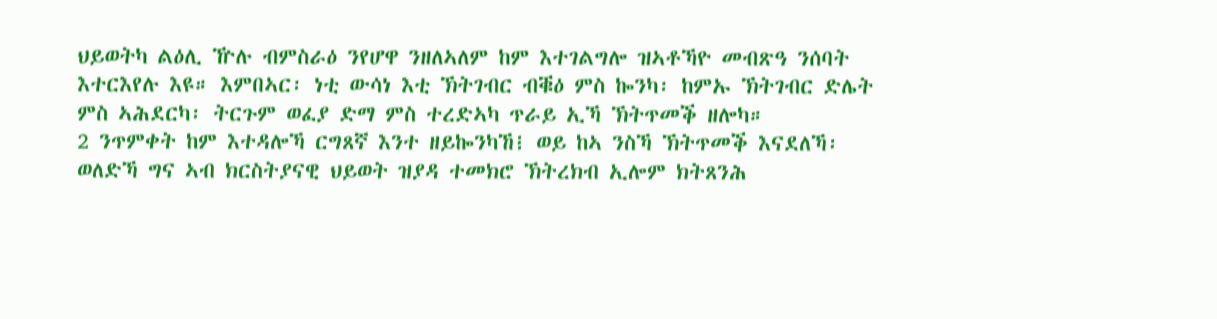ህይወትካ ልዕሊ ዅሉ ብምስራዕ ንየሆዋ ንዘለኣለም ከም እተገልግሎ ዝኣቶኻዮ መብጽዓ ንሰባት እተርእየሉ እዩ። እምበኣር፡ ነቲ ውሳነ እቲ ኽትገብር ብቑዕ ምስ ኰንካ፡ ከምኡ ኽትገብር ድሌት ምስ ኣሕደርካ፡ ትርጉም ወፈያ ድማ ምስ ተረድኣካ ጥራይ ኢኻ ኽትጥመቕ ዘሎካ።
2 ንጥምቀት ከም እተዳሎኻ ርግጸኛ እንተ ዘይኰንካኸ፧ ወይ ከኣ ንስኻ ኽትጥመቕ እናደለኻ፡ ወለድኻ ግና ኣብ ክርስትያናዊ ህይወት ዝያዳ ተመክሮ ኽትረክብ ኢሎም ክትጸንሕ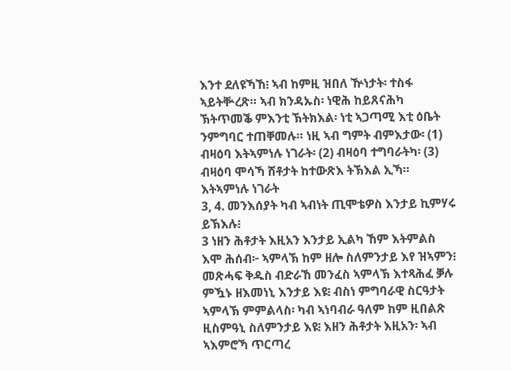እንተ ደለዩኻኸ፧ ኣብ ከምዚ ዝበለ ዅነታት፡ ተስፋ ኣይትቝረጽ። ኣብ ክንዳኡስ፡ ነዊሕ ከይጸናሕካ ኽትጥመቕ ምእንቲ ኽትክእል፡ ነቲ ኣጋጣሚ እቲ ዕቤት ንምግባር ተጠቐመሉ። ነዚ ኣብ ግምት ብምእታው፡ (1) ብዛዕባ እትኣምነሉ ነገራት፡ (2) ብዛዕባ ተግባራትካ፡ (3) ብዛዕባ ሞሳኻ ሸቶታት ከተውጽእ ትኽእል ኢኻ።
እትኣምነሉ ነገራት
3, 4. መንእሰያት ካብ ኣብነት ጢሞቴዎስ እንታይ ኪምሃሩ ይኽእሉ፧
3 ነዘን ሕቶታት እዚአን እንታይ ኢልካ ኸም እትምልስ እሞ ሕሰብ፦ ኣምላኽ ከም ዘሎ ስለምንታይ እየ ዝኣምን፧ መጽሓፍ ቅዱስ ብድራኸ መንፈስ ኣምላኽ እተጻሕፈ ቓሉ ምዃኑ ዘእመነኒ እንታይ እዩ፧ ብስነ ምግባራዊ ስርዓታት ኣምላኽ ምምልላስ፡ ካብ ኣነባብራ ዓለም ከም ዚበልጽ ዚስምዓኒ ስለምንታይ እዩ፧ እዘን ሕቶታት እዚአን፡ ኣብ ኣእምሮኻ ጥርጣረ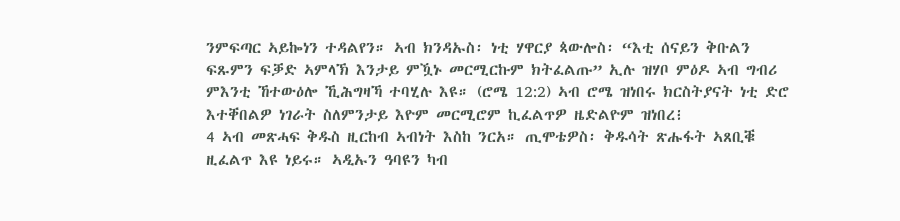ንምፍጣር ኣይኰነን ተዳልየን። ኣብ ክንዳኡስ፡ ነቲ ሃዋርያ ጳውሎስ፡ “እቲ ሰናይን ቅቡልን ፍጹምን ፍቓድ ኣምላኽ እንታይ ምዃኑ መርሚርኩም ክትፈልጡ” ኢሉ ዝሃቦ ምዕዶ ኣብ ግብሪ ምእንቲ ኸተውዕሎ ኺሕግዛኻ ተባሂሉ እዩ። (ሮሜ 12:2) ኣብ ሮሜ ዝነበሩ ክርስትያናት ነቲ ድሮ እተቐበልዎ ነገራት ስለምንታይ እዮም መርሚሮም ኪፈልጥዎ ዜድልዮም ዝነበረ፧
4 ኣብ መጽሓፍ ቅዱስ ዚርከብ ኣብነት እስከ ንርአ። ጢሞቴዎስ፡ ቅዱሳት ጽሑፋት ኣጸቢቑ ዚፈልጥ እዩ ነይሩ። ኣዲኡን ዓባዩን ካብ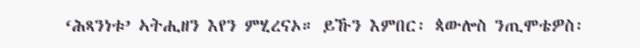‘ሕጻንነቱ’ ኣትሒዘን እየን ምሂረናኦ። ይኹን እምበር፡ ጳውሎስ ንጢሞቴዎስ፡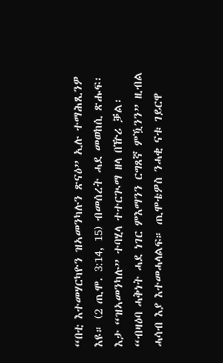“በቲ እተመሃርካዮን ዝኣመንካሉን ጽናዕ” ኢሉ ተማሕጺንዎ እዩ። (2 ጢሞ. 3:14, 15) ብመሰረት ሓደ መወከሲ ጽሑፍ፡ እታ “ዝኣመንካሉ” ተባሂላ ተተርጒማ ዘላ በዅሪ ቓል፡ “ብዛዕባ ሓቅነት ሓደ ነገር ምእማንን ርግጸኛ ምዃንን” ዚብል ሓሳብ እያ እተመሓላልፍ። ጢሞቴዎስ ንሓቂ ናቱ ገይርዋ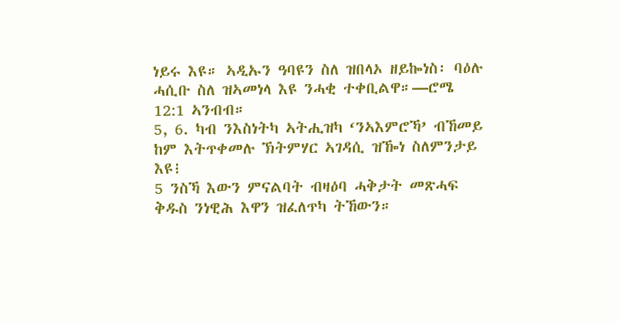ነይሩ እዩ። ኣዲኡን ዓባዩን ስለ ዝበላኦ ዘይኰነስ፡ ባዕሉ ሓሲቡ ስለ ዝኣመነላ እዩ ንሓቂ ተቀቢልዋ።—ሮሜ 12:1 ኣንብብ።
5, 6. ካብ ንእስነትካ ኣትሒዝካ ‘ንኣእምሮኻ’ ብኸመይ ከም እትጥቀመሉ ኽትምሃር ኣገዳሲ ዝዀነ ስለምንታይ እዩ፧
5 ንስኻ እውን ምናልባት ብዛዕባ ሓቅታት መጽሓፍ ቅዱስ ንነዊሕ እዋን ዝፈለጥካ ትኸውን።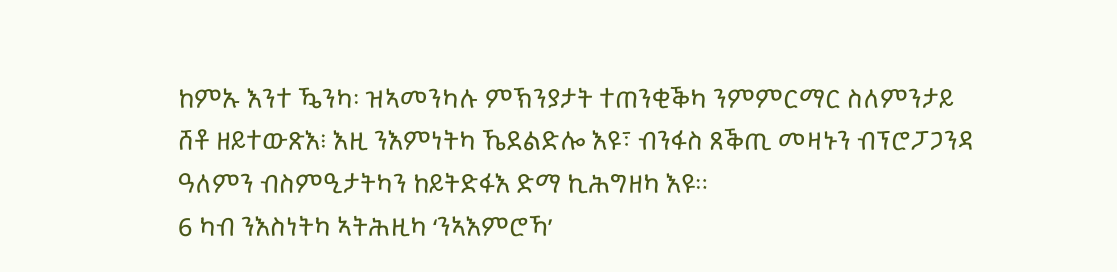ከምኡ እንተ ዄንካ፡ ዝኣመንካሉ ምኽንያታት ተጠንቂቕካ ንምምርማር ስለምንታይ ሸቶ ዘይተውጽእ፧ እዚ ንእምነትካ ኼደልድሎ እዩ፣ ብንፋስ ጸቕጢ መዛኑን ብፕሮፓጋንዳ ዓለምን ብስምዒታትካን ከይትድፋእ ድማ ኪሕግዘካ እዩ።
6 ካብ ንእስነትካ ኣትሕዚካ ‘ንኣእምሮኻ’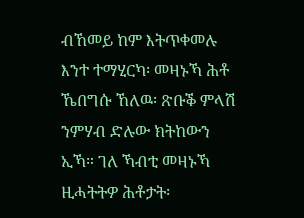ብኸመይ ከም እትጥቀመሉ እንተ ተማሂርካ፡ መዛኑኻ ሕቶ ኼበግሱ ኸለዉ፡ ጽቡቕ ምላሽ ንምሃብ ድሉው ክትከውን ኢኻ። ገለ ኻብቲ መዛኑኻ ዚሓትትዎ ሕቶታት፡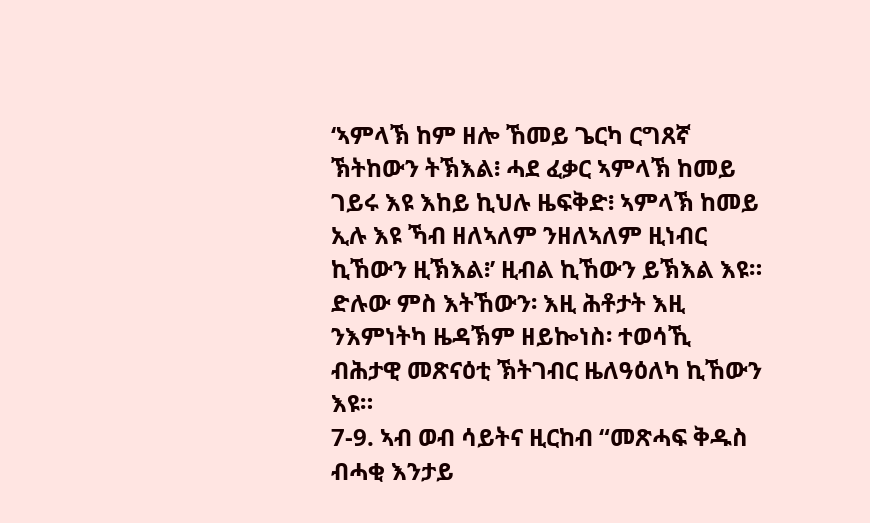‘ኣምላኽ ከም ዘሎ ኸመይ ጌርካ ርግጸኛ ኽትከውን ትኽእል፧ ሓደ ፈቃር ኣምላኽ ከመይ ገይሩ እዩ እከይ ኪህሉ ዜፍቅድ፧ ኣምላኽ ከመይ ኢሉ እዩ ኻብ ዘለኣለም ንዘለኣለም ዚነብር ኪኸውን ዚኽእል፧’ ዚብል ኪኸውን ይኽእል እዩ። ድሉው ምስ እትኸውን፡ እዚ ሕቶታት እዚ ንእምነትካ ዜዳኽም ዘይኰነስ፡ ተወሳኺ ብሕታዊ መጽናዕቲ ኽትገብር ዜለዓዕለካ ኪኸውን እዩ።
7-9. ኣብ ወብ ሳይትና ዚርከብ “መጽሓፍ ቅዱስ ብሓቂ እንታይ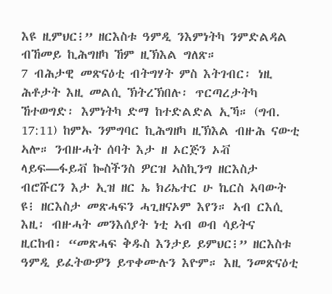እዩ ዚምህር፧” ዘርእስቱ ዓምዲ ንእምነትካ ንምድልዳል ብኸመይ ኪሕግዘካ ኸም ዚኽእል ግለጽ።
7 ብሕታዊ መጽናዕቲ ብትግሃት ምስ እትገብር፡ ነዚ ሕቶታት እዚ መልሲ ኽትረኽበሉ፡ ጥርጣረታትካ ኸተወግድ፡ እምነትካ ድማ ከተድልድል ኢኻ። (ግብ. 17:11) ከምኡ ንምግባር ኪሕግዘካ ዚኽእል ብዙሕ ናውቲ ኣሎ። ንብዙሓት ሰባት እታ ዘ ኦርጅን ኦቭ ላይፍ—ፋይቭ ኰስችንስ ዎርዝ ኣስኪንግ ዘርእስታ ብሮሹርን እታ ኢዝ ዘር ኤ ክሪኤተር ሁ ኬርስ ኣባውት ዩ፧ ዘርእስታ መጽሓፍን ሓጊዘናኦም እየን። ኣብ ርእሲ እዚ፡ ብዙሓት መንእሰያት ነቲ ኣብ ወብ ሳይትና ዚርከብ፡ “መጽሓፍ ቅዱስ እንታይ ይምህር፧” ዘርእስቱ ዓምዲ ይፈትውዎን ይጥቀሙሉን እዮም። እዚ ንመጽናዕቲ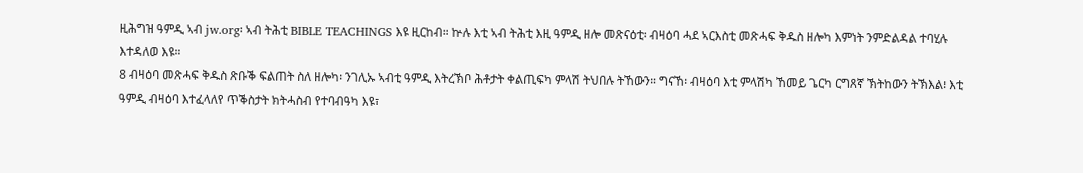ዚሕግዝ ዓምዲ ኣብ jw.org፡ ኣብ ትሕቲ BIBLE TEACHINGS እዩ ዚርከብ። ኵሉ እቲ ኣብ ትሕቲ እዚ ዓምዲ ዘሎ መጽናዕቲ፡ ብዛዕባ ሓደ ኣርእስቲ መጽሓፍ ቅዱስ ዘሎካ እምነት ንምድልዳል ተባሂሉ እተዳለወ እዩ።
8 ብዛዕባ መጽሓፍ ቅዱስ ጽቡቕ ፍልጠት ስለ ዘሎካ፡ ንገሊኡ ኣብቲ ዓምዲ እትረኽቦ ሕቶታት ቀልጢፍካ ምላሽ ትህበሉ ትኸውን። ግናኸ፡ ብዛዕባ እቲ ምላሽካ ኸመይ ጌርካ ርግጸኛ ኽትከውን ትኽእል፧ እቲ ዓምዲ ብዛዕባ እተፈላለየ ጥቕስታት ክትሓስብ የተባብዓካ እዩ፣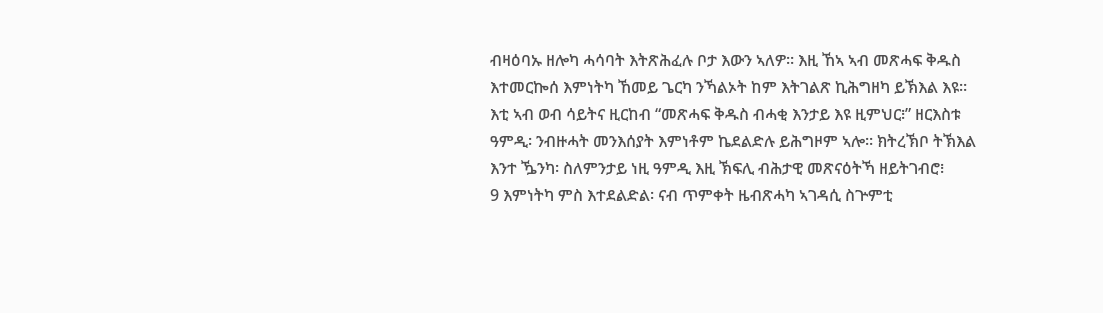ብዛዕባኡ ዘሎካ ሓሳባት እትጽሕፈሉ ቦታ እውን ኣለዎ። እዚ ኸኣ ኣብ መጽሓፍ ቅዱስ እተመርኰሰ እምነትካ ኸመይ ጌርካ ንኻልኦት ከም እትገልጽ ኪሕግዘካ ይኽእል እዩ። እቲ ኣብ ወብ ሳይትና ዚርከብ “መጽሓፍ ቅዱስ ብሓቂ እንታይ እዩ ዚምህር፧” ዘርእስቱ ዓምዲ፡ ንብዙሓት መንእሰያት እምነቶም ኬደልድሉ ይሕግዞም ኣሎ። ክትረኽቦ ትኽእል እንተ ዄንካ፡ ስለምንታይ ነዚ ዓምዲ እዚ ኽፍሊ ብሕታዊ መጽናዕትኻ ዘይትገብሮ፧
9 እምነትካ ምስ እተደልድል፡ ናብ ጥምቀት ዜብጽሓካ ኣገዳሲ ስጕምቲ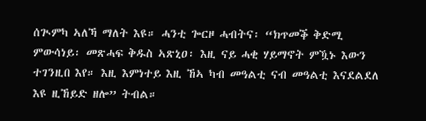ሰጒምካ ኣለኻ ማለት እዩ። ሓንቲ ጐርዞ ሓብትና፡ “ክጥመቕ ቅድሚ ምውሳነይ፡ መጽሓፍ ቅዱስ ኣጽኒዐ፡ እዚ ናይ ሓቂ ሃይማኖት ምዃኑ እውን ተገንዚበ እየ። እዚ እምነተይ እዚ ኸኣ ካብ መዓልቲ ናብ መዓልቲ እናደልደለ እዩ ዚኸይድ ዘሎ” ትብል።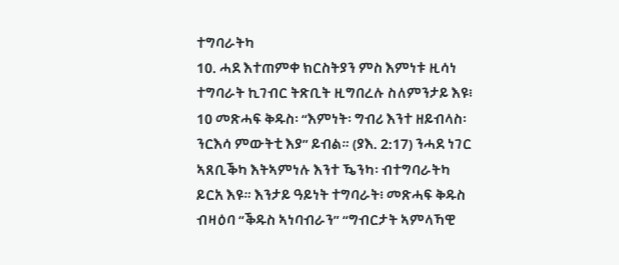ተግባራትካ
10. ሓደ እተጠምቀ ክርስትያን ምስ እምነቱ ዚሳነ ተግባራት ኪገብር ትጽቢት ዚግበረሉ ስለምንታይ እዩ፧
10 መጽሓፍ ቅዱስ፡ “እምነት፡ ግብሪ እንተ ዘይብላስ፡ ንርእሳ ምውትቲ እያ” ይብል። (ያእ. 2:17) ንሓደ ነገር ኣጸቢቕካ እትኣምነሉ እንተ ዄንካ፡ ብተግባራትካ ይርአ እዩ። እንታይ ዓይነት ተግባራት፧ መጽሓፍ ቅዱስ ብዛዕባ “ቕዱስ ኣነባብራን” “ግብርታት ኣምላኻዊ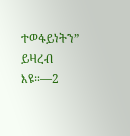ተወፋይነትን” ይዛረብ እዩ።—2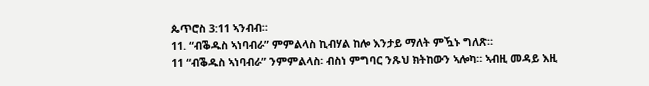ጴጥሮስ 3:11 ኣንብብ።
11. “ብቕዱስ ኣነባብራ” ምምልላስ ኪብሃል ከሎ እንታይ ማለት ምዃኑ ግለጽ።
11 “ብቕዱስ ኣነባብራ” ንምምልላስ፡ ብስነ ምግባር ንጹህ ክትከውን ኣሎካ። ኣብዚ መዳይ እዚ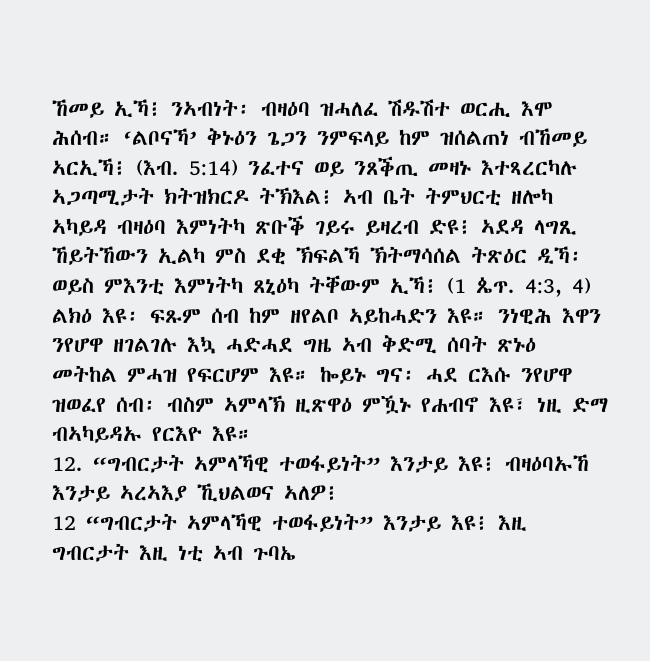ኸመይ ኢኻ፧ ንኣብነት፡ ብዛዕባ ዝሓለፈ ሽዱሽተ ወርሒ እሞ ሕሰብ። ‘ልቦናኻ’ ቅኑዕን ጌጋን ንምፍላይ ከም ዝሰልጠነ ብኸመይ ኣርኢኻ፧ (እብ. 5:14) ንፈተና ወይ ንጸቕጢ መዛኑ እተጻረርካሉ ኣጋጣሚታት ክትዝክርዶ ትኽእል፧ ኣብ ቤት ትምህርቲ ዘሎካ ኣካይዳ ብዛዕባ እምነትካ ጽቡቕ ገይሩ ይዛረብ ድዩ፧ ኣደዳ ላግጺ ኸይትኸውን ኢልካ ምስ ደቂ ኽፍልኻ ኽትማሳሰል ትጽዕር ዲኻ፡ ወይስ ምእንቲ እምነትካ ጸኒዕካ ትቐውም ኢኻ፧ (1 ጴጥ. 4:3, 4) ልክዕ እዩ፡ ፍጹም ሰብ ከም ዘየልቦ ኣይከሓድን እዩ። ንነዊሕ እዋን ንየሆዋ ዘገልገሉ እኳ ሓድሓደ ግዜ ኣብ ቅድሚ ሰባት ጽኑዕ መትከል ምሓዝ የፍርሆም እዩ። ኰይኑ ግና፡ ሓደ ርእሱ ንየሆዋ ዝወፈየ ሰብ፡ ብስም ኣምላኽ ዚጽዋዕ ምዃኑ የሐብኖ እዩ፣ ነዚ ድማ ብኣካይዳኡ የርእዮ እዩ።
12. “ግብርታት ኣምላኻዊ ተወፋይነት” እንታይ እዩ፧ ብዛዕባኡኸ እንታይ ኣረኣእያ ኺህልወና ኣለዎ፧
12 “ግብርታት ኣምላኻዊ ተወፋይነት” እንታይ እዩ፧ እዚ ግብርታት እዚ ነቲ ኣብ ጉባኤ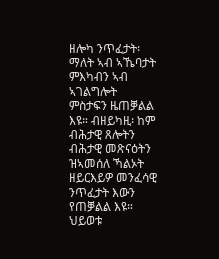ዘሎካ ንጥፈታት፡ ማለት ኣብ ኣኼባታት ምእካብን ኣብ ኣገልግሎት ምስታፍን ዜጠቓልል እዩ። ብዘይካዚ፡ ከም ብሕታዊ ጸሎትን ብሕታዊ መጽናዕትን ዝኣመሰለ ኻልኦት ዘይርእይዎ መንፈሳዊ ንጥፈታት እውን የጠቓልል እዩ። ህይወቱ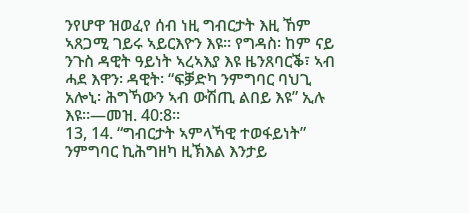ንየሆዋ ዝወፈየ ሰብ ነዚ ግብርታት እዚ ኸም ኣጸጋሚ ገይሩ ኣይርእዮን እዩ። የግዳስ፡ ከም ናይ ንጉስ ዳዊት ዓይነት ኣረኣእያ እዩ ዜንጸባርቕ፣ ኣብ ሓደ እዋን፡ ዳዊት፡ “ፍቓድካ ንምግባር ባህጊ አሎኒ፡ ሕግኻውን ኣብ ውሽጢ ልበይ እዩ” ኢሉ እዩ።—መዝ. 40:8።
13, 14. “ግብርታት ኣምላኻዊ ተወፋይነት” ንምግባር ኪሕግዘካ ዚኽእል እንታይ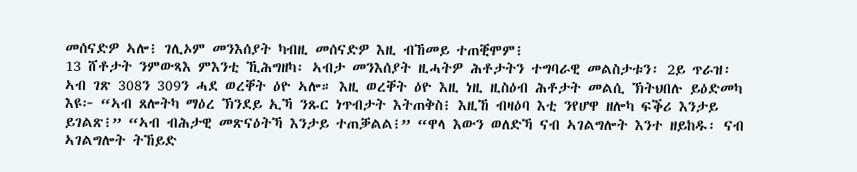መሰናድዎ ኣሎ፧ ገሊኦም መንእሰያት ካብዚ መሰናድዎ እዚ ብኸመይ ተጠቒሞም፧
13 ሸቶታት ንምውጻእ ምእንቲ ኺሕግዘካ፡ ኣብታ መንእሰያት ዚሓትዎ ሕቶታትን ተግባራዊ መልስታቱን፡ 2ይ ጥራዝ፡ ኣብ ገጽ 308ን 309ን ሓደ ወረቐት ዕዮ ኣሎ። እዚ ወረቐት ዕዮ እዚ ነዚ ዚስዕብ ሕቶታት መልሲ ኽትህበሉ ይዕድመካ እዩ፦ “ኣብ ጸሎትካ ማዕረ ኽንደይ ኢኻ ንጹር ነጥብታት እትጠቅስ፧ እዚኸ ብዛዕባ እቲ ንየሆዋ ዘሎካ ፍቕሪ እንታይ ይገልጽ፧” “ኣብ ብሕታዊ መጽናዕትኻ እንታይ ተጠቓልል፧” “ዋላ እውን ወለድኻ ናብ ኣገልግሎት እንተ ዘይከዱ፡ ናብ ኣገልግሎት ትኸይድ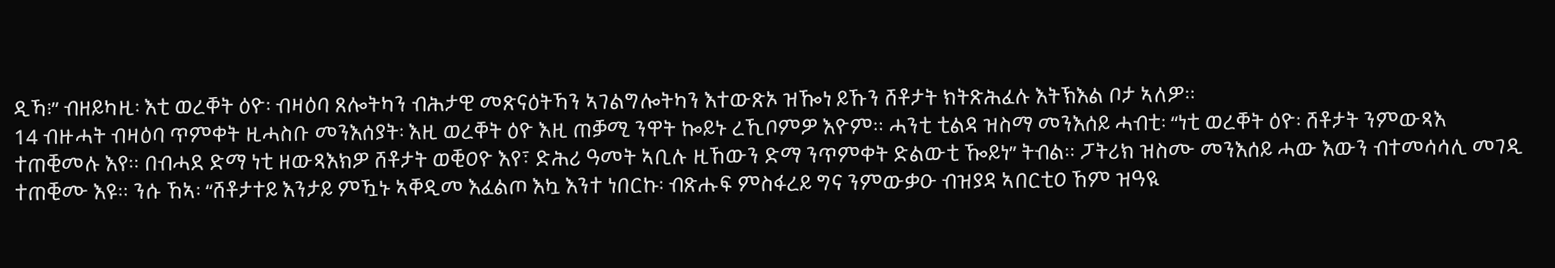ዲኻ፧” ብዘይካዚ፡ እቲ ወረቐት ዕዮ፡ ብዛዕባ ጸሎትካን ብሕታዊ መጽናዕትኻን ኣገልግሎትካን እተውጽኦ ዝዀነ ይኹን ሸቶታት ክትጽሕፈሉ እትኽእል ቦታ ኣለዎ።
14 ብዙሓት ብዛዕባ ጥምቀት ዚሓስቡ መንእሰያት፡ እዚ ወረቐት ዕዮ እዚ ጠቓሚ ንዋት ኰይኑ ረኺቦምዎ እዮም። ሓንቲ ቲልዳ ዝስማ መንእሰይ ሓብቲ፡ “ነቲ ወረቐት ዕዮ፡ ሸቶታት ንምውጻእ ተጠቒመሉ እየ። በብሓደ ድማ ነቲ ዘውጻእክዎ ሸቶታት ወቒዐዮ እየ፣ ድሕሪ ዓመት ኣቢሉ ዚኸውን ድማ ንጥምቀት ድልውቲ ዀይነ” ትብል። ፓትሪክ ዝስሙ መንእሰይ ሓው እውን ብተመሳሳሊ መገዲ ተጠቒሙ እዩ። ንሱ ኸኣ፡ “ሸቶታተይ እንታይ ምዃኑ ኣቐዲመ እፈልጦ እኳ እንተ ነበርኩ፡ ብጽሑፍ ምስፋረይ ግና ንምውቃዑ ብዝያዳ ኣበርቲዐ ኸም ዝዓዪ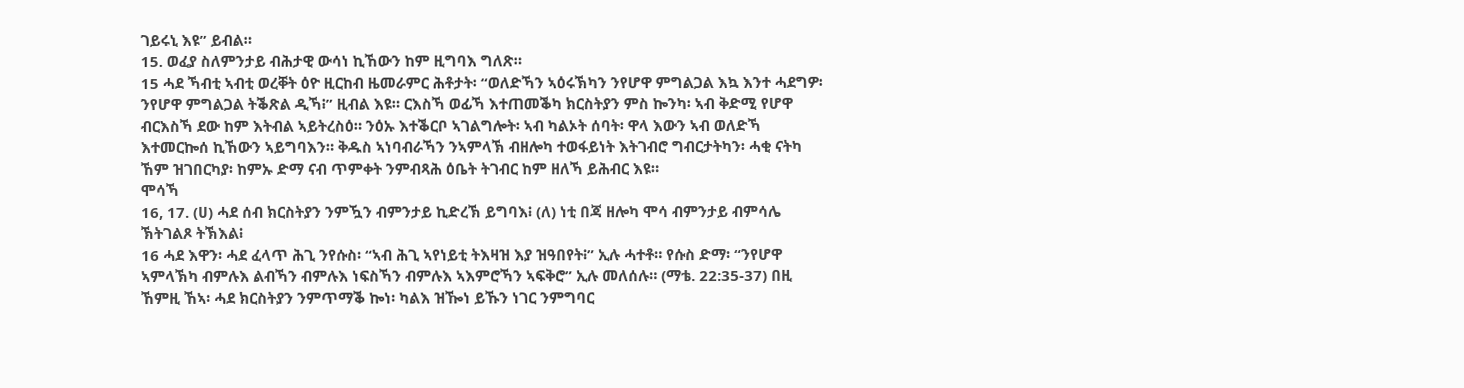ገይሩኒ እዩ” ይብል።
15. ወፈያ ስለምንታይ ብሕታዊ ውሳነ ኪኸውን ከም ዚግባእ ግለጽ።
15 ሓደ ኻብቲ ኣብቲ ወረቐት ዕዮ ዚርከብ ዜመራምር ሕቶታት፡ “ወለድኻን ኣዕሩኽካን ንየሆዋ ምግልጋል እኳ እንተ ሓደግዎ፡ ንየሆዋ ምግልጋል ትቕጽል ዲኻ፧” ዚብል እዩ። ርእስኻ ወፊኻ እተጠመቕካ ክርስትያን ምስ ኰንካ፡ ኣብ ቅድሚ የሆዋ ብርእስኻ ደው ከም እትብል ኣይትረስዕ። ንዕኡ እተቕርቦ ኣገልግሎት፡ ኣብ ካልኦት ሰባት፡ ዋላ እውን ኣብ ወለድኻ እተመርኰሰ ኪኸውን ኣይግባእን። ቅዱስ ኣነባብራኻን ንኣምላኽ ብዘሎካ ተወፋይነት እትገብሮ ግብርታትካን፡ ሓቂ ናትካ ኸም ዝገበርካያ፡ ከምኡ ድማ ናብ ጥምቀት ንምብጻሕ ዕቤት ትገብር ከም ዘለኻ ይሕብር እዩ።
ሞሳኻ
16, 17. (ሀ) ሓደ ሰብ ክርስትያን ንምዃን ብምንታይ ኪድረኽ ይግባእ፧ (ለ) ነቲ በጃ ዘሎካ ሞሳ ብምንታይ ብምሳሌ ኽትገልጾ ትኽእል፧
16 ሓደ እዋን፡ ሓደ ፈላጥ ሕጊ ንየሱስ፡ “ኣብ ሕጊ ኣየነይቲ ትእዛዝ እያ ዝዓበየት፧” ኢሉ ሓተቶ። የሱስ ድማ፡ “ንየሆዋ ኣምላኽካ ብምሉእ ልብኻን ብምሉእ ነፍስኻን ብምሉእ ኣእምሮኻን ኣፍቅሮ” ኢሉ መለሰሉ። (ማቴ. 22:35-37) በዚ ኸምዚ ኸኣ፡ ሓደ ክርስትያን ንምጥማቕ ኰነ፡ ካልእ ዝዀነ ይኹን ነገር ንምግባር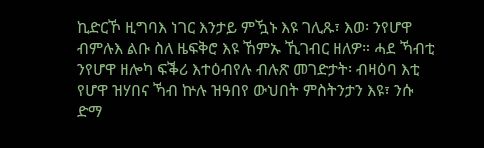ኪድርኾ ዚግባእ ነገር እንታይ ምዃኑ እዩ ገሊጹ፣ እወ፡ ንየሆዋ ብምሉእ ልቡ ስለ ዜፍቅሮ እዩ ኸምኡ ኺገብር ዘለዎ። ሓደ ኻብቲ ንየሆዋ ዘሎካ ፍቕሪ እተዕብየሉ ብሉጽ መገድታት፡ ብዛዕባ እቲ የሆዋ ዝሃበና ኻብ ኵሉ ዝዓበየ ውህበት ምስትንታን እዩ፣ ንሱ ድማ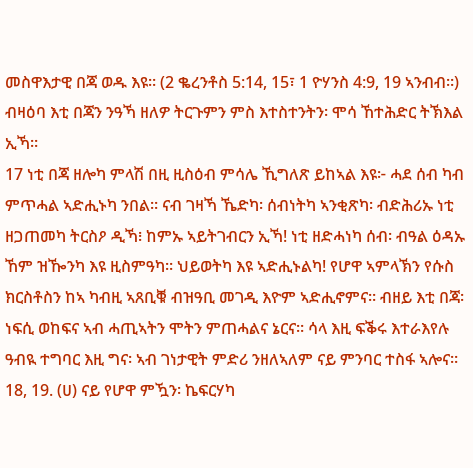መስዋእታዊ በጃ ወዱ እዩ። (2 ቈረንቶስ 5:14, 15፣ 1 ዮሃንስ 4:9, 19 ኣንብብ።) ብዛዕባ እቲ በጃን ንዓኻ ዘለዎ ትርጉምን ምስ እተስተንትን፡ ሞሳ ኸተሕድር ትኽእል ኢኻ።
17 ነቲ በጃ ዘሎካ ምላሽ በዚ ዚስዕብ ምሳሌ ኺግለጽ ይከኣል እዩ፦ ሓደ ሰብ ካብ ምጥሓል ኣድሒኑካ ንበል። ናብ ገዛኻ ኼድካ፡ ሰብነትካ ኣንቂጽካ፡ ብድሕሪኡ ነቲ ዘጋጠመካ ትርስዖ ዲኻ፧ ከምኡ ኣይትገብርን ኢኻ! ነቲ ዘድሓነካ ሰብ፡ ብዓል ዕዳኡ ኸም ዝዀንካ እዩ ዚስምዓካ። ህይወትካ እዩ ኣድሒኑልካ! የሆዋ ኣምላኽን የሱስ ክርስቶስን ከኣ ካብዚ ኣጸቢቑ ብዝዓቢ መገዲ እዮም ኣድሒኖምና። ብዘይ እቲ በጃ፡ ነፍሲ ወከፍና ኣብ ሓጢኣትን ሞትን ምጠሓልና ኔርና። ሳላ እዚ ፍቕሩ እተራእየሉ ዓብዪ ተግባር እዚ ግና፡ ኣብ ገነታዊት ምድሪ ንዘለኣለም ናይ ምንባር ተስፋ ኣሎና።
18, 19. (ሀ) ናይ የሆዋ ምዃን፡ ኬፍርሃካ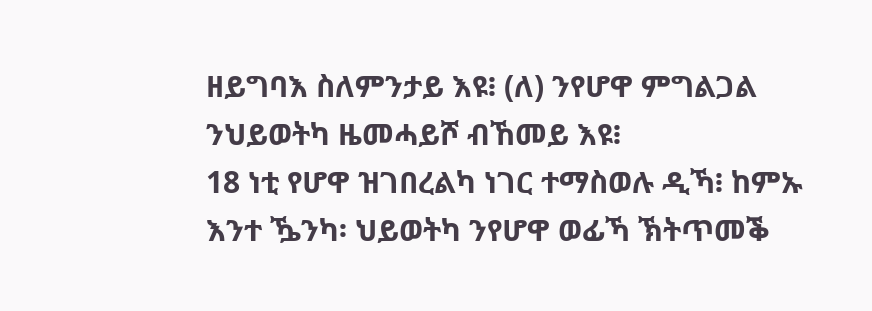ዘይግባእ ስለምንታይ እዩ፧ (ለ) ንየሆዋ ምግልጋል ንህይወትካ ዜመሓይሾ ብኸመይ እዩ፧
18 ነቲ የሆዋ ዝገበረልካ ነገር ተማስወሉ ዲኻ፧ ከምኡ እንተ ዄንካ፡ ህይወትካ ንየሆዋ ወፊኻ ኽትጥመቕ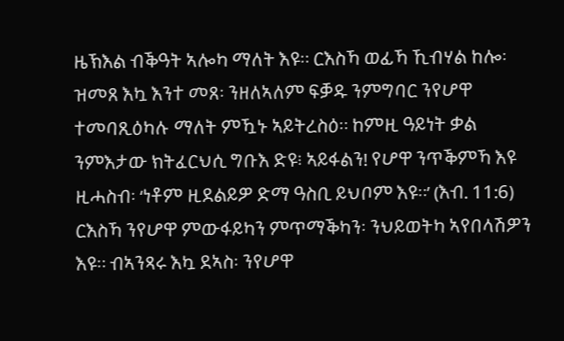ዜኽእል ብቕዓት ኣሎካ ማለት እዩ። ርእስኻ ወፊኻ ኺብሃል ከሎ፡ ዝመጸ እኳ እንተ መጸ፡ ንዘለኣለም ፍቓዱ ንምግባር ንየሆዋ ተመባጺዕካሉ ማለት ምዃኑ ኣይትረስዕ። ከምዚ ዓይነት ቃል ንምእታው ክትፈርህሲ ግቡእ ድዩ፧ ኣይፋልን! የሆዋ ንጥቕምኻ እዩ ዚሓስብ፡ ‘ነቶም ዚደልይዎ ድማ ዓስቢ ይህቦም እዩ።’ (እብ. 11:6) ርእስኻ ንየሆዋ ምውፋይካን ምጥማቕካን፡ ንህይወትካ ኣየበላሽዎን እዩ። ብኣንጻሩ እኳ ደኣስ፡ ንየሆዋ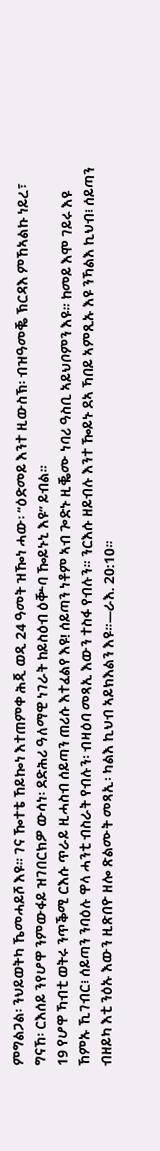ምግልጋል፡ ንህይወትካ ኼመሓይሾ እዩ። ገና ዀተቴ ኸይኰነ እተጠምቀ ሕጂ ወዲ 24 ዓመት ዝዀነ ሓው፡ “ዕድመይ እንተ ዚውስኽ፡ ብዝዓመቘ ኽርዳእ ምኸኣልኩ ነይረ፣ ግናኸ፡ ርእሰይ ንየሆዋ ንምውፋይ ዝገበርክዎ ውሳነ፡ ደድሕሪ ዓለማዊ ነገራት ከይስዕብ ዕቝባ ዀይኑኒ እዩ” ይብል።
19 የሆዋ ኻብቲ ወትሩ ንጥቕሚ ርእሱ ጥራይ ዚሓስብ ሰይጣን ጠሪሱ እተፈልየ እዩ! ሰይጣን ነቶም ኣብ ጐድኑ ዚቘሙ ነባሪ ዓስቢ ኣይህቦምን እዩ። ከመይ እሞ ገይሩ እዩ ኸምኡ ኺገብር፧ ሰይጣን ንባዕሉ ዋላ ሓንቲ ብስራት የብሉን፡ ብዛዕባ መጻኢ እውን ተስፋ የብሉን። ንርእሱ ዘይብሉ እንተ ዀይኑ ደኣ ኻበይ ኣምጺኡ እዩ ንኻልእ ኪህብ፧ ሰይጣን ብዘይካ እቲ ንዕኡ እውን ዚጽበዮ ዘሎ ጽልሙት መጻኢ፡ ካልእ ኪህብ ኣይክእልን እዩ።—ራእ. 20:10።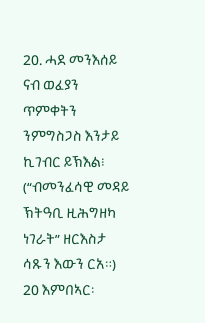20. ሓደ መንእሰይ ናብ ወፈያን ጥምቀትን ንምግስጋስ እንታይ ኪገብር ይኽእል፧ (“ብመንፈሳዊ መዳይ ኽትዓቢ ዚሕግዘካ ነገራት” ዘርእስታ ሳጹን እውን ርአ።)
20 እምበኣር፡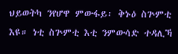ህይወትካ ንየሆዋ ምውፋይ፡ ቅኑዕ ስጕምቲ እዩ። ነቲ ስጕምቲ እቲ ንምውሳድ ተዳሊኻ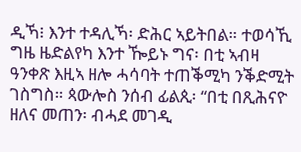ዲኻ፧ እንተ ተዳሊኻ፡ ድሕር ኣይትበል። ተወሳኺ ግዜ ዜድልየካ እንተ ዀይኑ ግና፡ በቲ ኣብዛ ዓንቀጽ እዚኣ ዘሎ ሓሳባት ተጠቕሚካ ንቕድሚት ገስግስ። ጳውሎስ ንሰብ ፊልጲ፡ “በቲ በጺሕናዮ ዘለና መጠን፡ ብሓደ መገዲ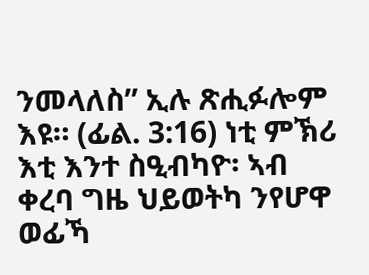ንመላለስ” ኢሉ ጽሒፉሎም እዩ። (ፊል. 3:16) ነቲ ምኽሪ እቲ እንተ ስዒብካዮ፡ ኣብ ቀረባ ግዜ ህይወትካ ንየሆዋ ወፊኻ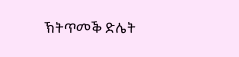ኽትጥመቕ ድሌት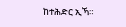ከተሕድር ኢኻ።